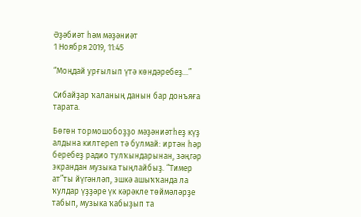Әҙәбиәт һәм мәҙәниәт
1 Ноября 2019, 11:45

“Моңдай урғылып үтә көндәребеҙ...”

Сибайҙар ҡаланың данын бар донъяға тарата.

Бөгөн тормошобоҙҙо мәҙәниәтһеҙ күҙ алдына килтереп тә булмай: иртән һәр беребеҙ радио тулҡындарынан, зәңгәр экрандан музыка тыңлайбыҙ. “Тимер ат”ты йүгәнләп, эшкә ашыҡҡанда ла ҡулдар үҙҙәре үк кәрәкле төймәләрҙе табып, музыка ҡабыҙып та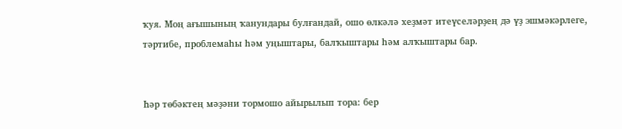ҡуя. Моң ағышының ҡанундары булғандай, ошо өлкәлә хеҙмәт итеүселәрҙең дә үҙ эшмәкәрлеге, тәртибе, проблемаһы һәм уңыштары, балҡыштары һәм алҡыштары бар.


Һәр төбәктең мәҙәни тормошо айырылып тора: бер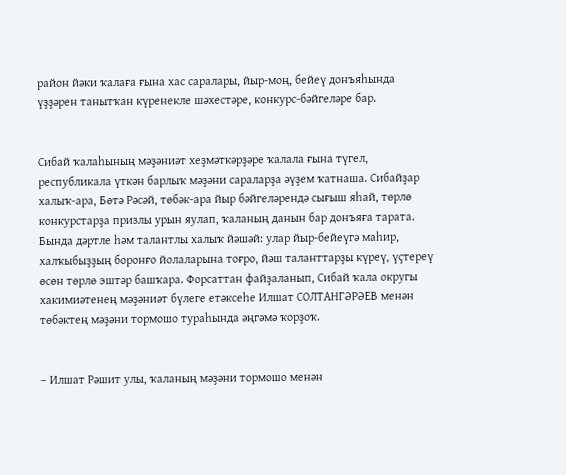район йәки ҡалаға ғына хас саралары, йыр-моң, бейеү донъяһында үҙҙәрен танытҡан күренекле шәхестәре, конкурс-бәйгеләре бар.


Сибай ҡалаһының мәҙәниәт хеҙмәткәрҙәре ҡалала ғына түгел, республикала үткән барлыҡ мәҙәни сараларҙа әүҙем ҡатнаша. Сибайҙар халыҡ-ара, Бөтә Рәсәй, төбәк-ара йыр бәйгеләрендә сығыш яһай, төрлө конкурстарҙа призлы урын яулап, ҡаланың данын бар донъяға тарата. Бында дәртле һәм талантлы халыҡ йәшәй: улар йыр-бейеүгә маһир, халҡыбыҙҙың боронғо йолаларына тоғро, йәш таланттарҙы күреү, үҫтереү өсөн төрлө эштәр башҡара. Форсаттан файҙаланып, Сибай ҡала округы хакимиәтенең мәҙәниәт бүлеге етәксеһе Илшат СОЛТАНГӘРӘЕВ менән төбәктең мәҙәни тормошо тураһында әңгәмә ҡорҙоҡ.


– Илшат Рәшит улы, ҡаланың мәҙәни тормошо менән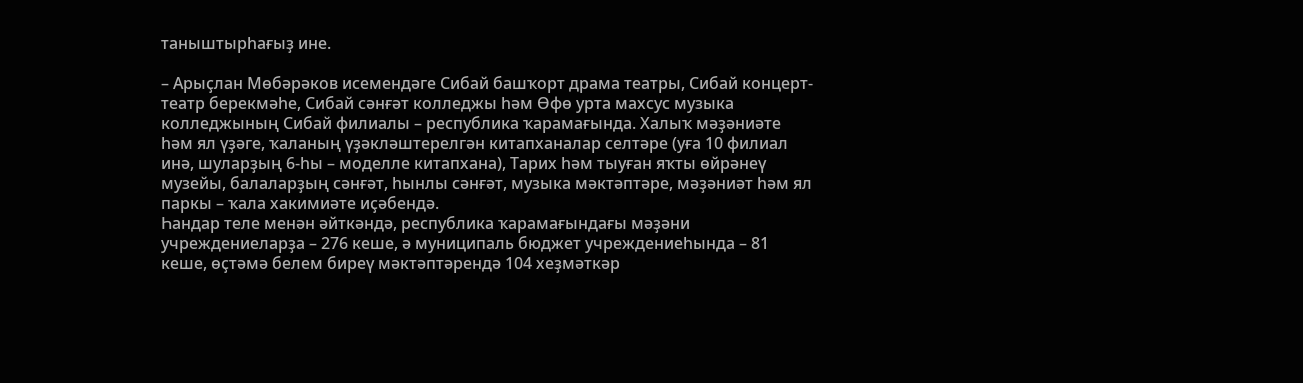таныштырһағыҙ ине.

– Арыҫлан Мөбәрәков исемендәге Сибай башҡорт драма театры, Сибай концерт-театр берекмәһе, Сибай сәнғәт колледжы һәм Өфө урта махсус музыка колледжының Сибай филиалы – республика ҡарамағында. Халыҡ мәҙәниәте һәм ял үҙәге, ҡаланың үҙәкләштерелгән китапханалар селтәре (уға 10 филиал инә, шуларҙың 6-һы – моделле китапхана), Тарих һәм тыуған яҡты өйрәнеү музейы, балаларҙың сәнғәт, һынлы сәнғәт, музыка мәктәптәре, мәҙәниәт һәм ял паркы – ҡала хакимиәте иҫәбендә.
Һандар теле менән әйткәндә, республика ҡарамағындағы мәҙәни учреждениеларҙа – 276 кеше, ә муниципаль бюджет учреждениеһында – 81 кеше, өҫтәмә белем биреү мәктәптәрендә 104 хеҙмәткәр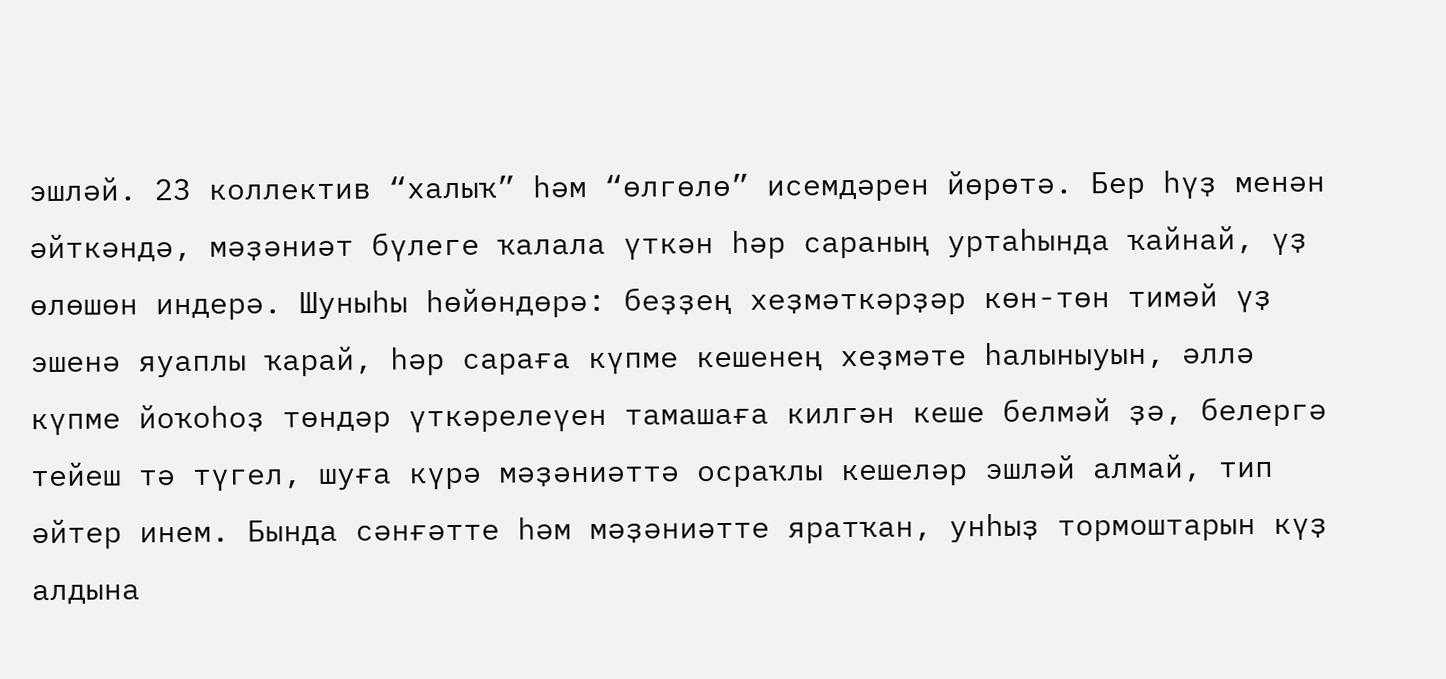эшләй. 23 коллектив “халыҡ” һәм “өлгөлө” исемдәрен йөрөтә. Бер һүҙ менән әйткәндә, мәҙәниәт бүлеге ҡалала үткән һәр сараның уртаһында ҡайнай, үҙ өлөшөн индерә. Шуныһы һөйөндөрә: беҙҙең хеҙмәткәрҙәр көн-төн тимәй үҙ эшенә яуаплы ҡарай, һәр сараға күпме кешенең хеҙмәте һалыныуын, әллә күпме йоҡоһоҙ төндәр үткәрелеүен тамашаға килгән кеше белмәй ҙә, белергә тейеш тә түгел, шуға күрә мәҙәниәттә осраҡлы кешеләр эшләй алмай, тип әйтер инем. Бында сәнғәтте һәм мәҙәниәтте яратҡан, унһыҙ тормоштарын күҙ алдына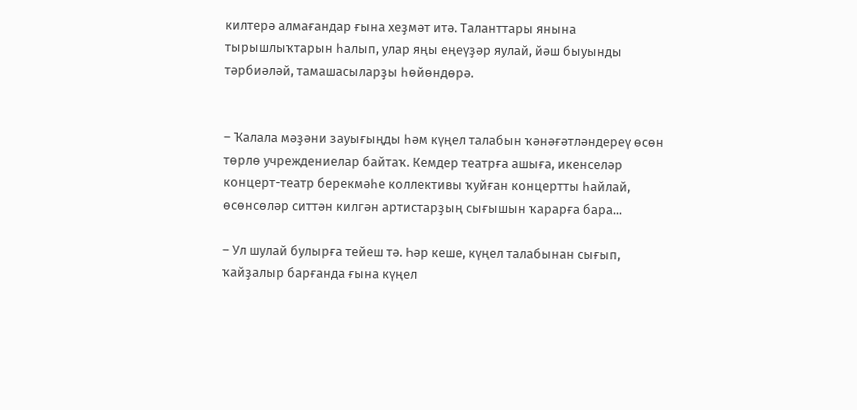килтерә алмағандар ғына хеҙмәт итә. Таланттары янына тырышлыҡтарын һалып, улар яңы еңеүҙәр яулай, йәш быуынды тәрбиәләй, тамашасыларҙы һөйөндөрә.


– Ҡалала мәҙәни зауығыңды һәм күңел талабын ҡәнәғәтләндереү өсөн төрлө учреждениелар байтаҡ. Кемдер театрға ашыға, икенселәр концерт-театр берекмәһе коллективы ҡуйған концертты һайлай, өсөнсөләр ситтән килгән артистарҙың сығышын ҡарарға бара...

– Ул шулай булырға тейеш тә. Һәр кеше, күңел талабынан сығып, ҡайҙалыр барғанда ғына күңел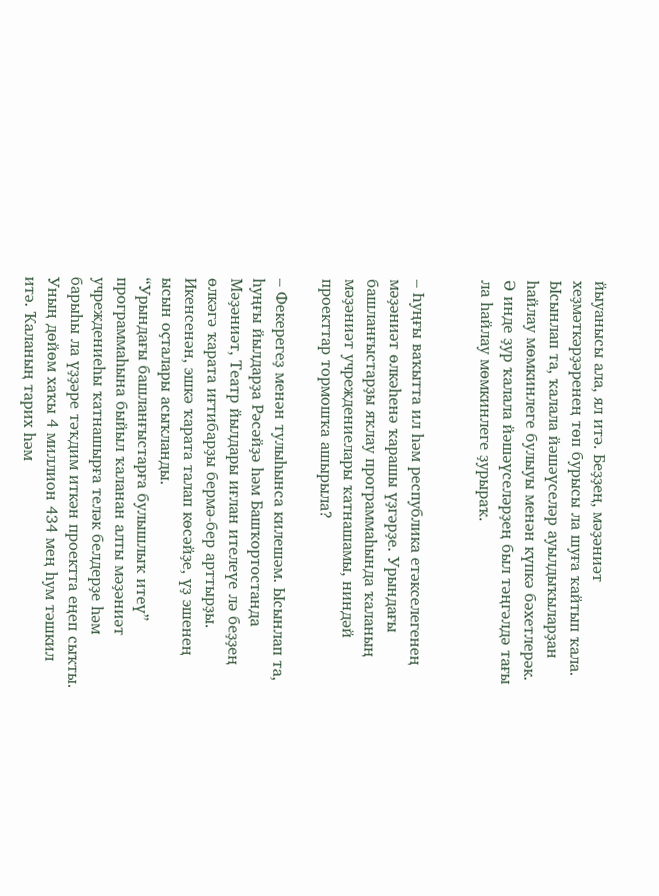йыуанысы ала, ял итә. Беҙҙең, мәҙәниәт хеҙмәткәрҙәренең төп бурысы ла шуға ҡайтып ҡала. Ысынлап та, ҡалала йәшәүселәр ауылдыҡыларҙан һайлау мөмкинлеге булыуы менән күпкә бәхетлерәк. Ә инде ҙур ҡалала йәшәүселәрҙең был тәңгәлдә тағы ла һайлау мөмкинлеге ҙурыраҡ.


– Һуңғы ваҡытта ил һәм республика етәкселегенең мәҙәниәт өлкәһенә ҡарашы үҙгәрҙе. Урындағы башланғыстарҙы яҡлау программаһында ҡаланың мәҙәниәт учреждениелары ҡатнашамы, ниндәй проекттар тормошҡа ашырыла?

– Фекерегеҙ менән тулыһынса килешәм. Ысынлап та, һуңғы йылдарҙа Рәсәйҙә һәм Башҡортостанда Мәҙәниәт, Театр йылдары иғлан ителеүе лә беҙҙең өлкәгә ҡарата иғтибарҙы бермә-бер арттырҙы. Икенсенән, эшкә ҡарата талап көсәйҙе, үҙ эшенең ысын оҫталары асыҡланды.
“Урындағы башланғыстарға булышлыҡ итеү” программаһына быйыл ҡаланан алты мәҙәниәт учреждениеһы ҡатнашырға теләк белдерҙе һәм барыһы ла үҙҙәре тәҡдим иткән проектта еңеп сыҡты. Уның дөйөм хаҡы 4 миллион 434 мең һум тәшкил итә. Ҡаланың тарих һәм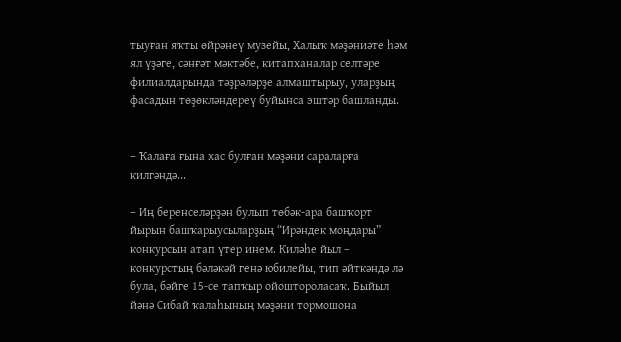тыуған яҡты өйрәнеү музейы, Халыҡ мәҙәниәте һәм ял үҙәге, сәнғәт мәктәбе, китапханалар селтәре филиалдарында тәҙрәләрҙе алмаштырыу, уларҙың фасадын төҙөкләндереү буйынса эштәр башланды.


– Ҡалаға ғына хас булған мәҙәни сараларға килгәндә...

– Иң беренселәрҙән булып төбәк-ара башҡорт йырын башҡарыусыларҙың “Ирәндек моңдары” конкурсын атап үтер инем. Киләһе йыл – конкурстың бәләкәй генә юбилейы, тип әйткәндә лә була, бәйге 15-се тапҡыр ойоштороласаҡ. Быйыл йәнә Сибай ҡалаһының мәҙәни тормошона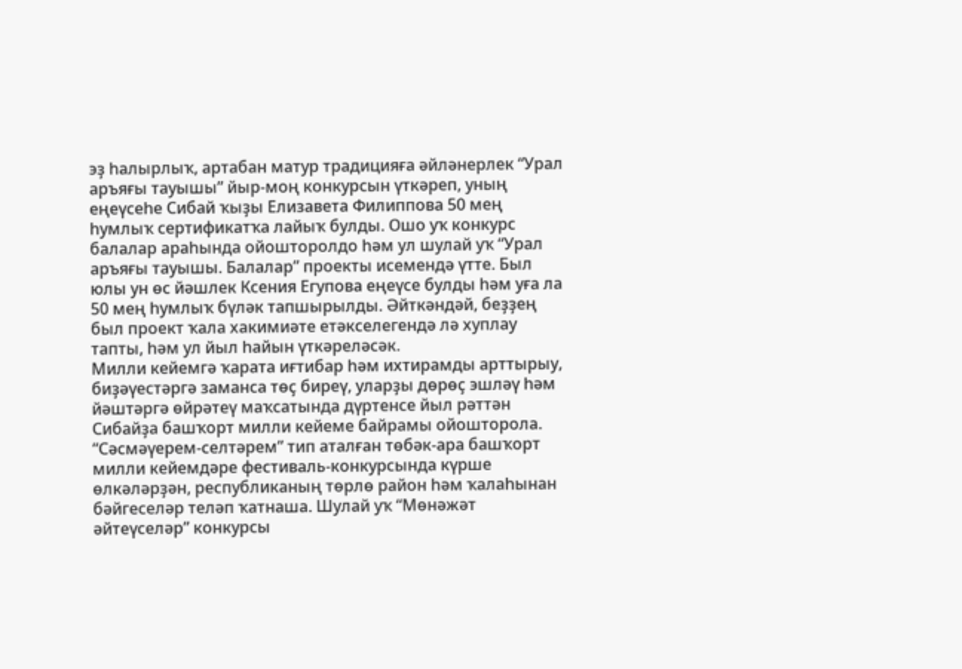эҙ һалырлыҡ, артабан матур традицияға әйләнерлек “Урал аръяғы тауышы” йыр-моң конкурсын үткәреп, уның еңеүсеһе Сибай ҡыҙы Елизавета Филиппова 50 мең һумлыҡ сертификатҡа лайыҡ булды. Ошо уҡ конкурс балалар араһында ойошторолдо һәм ул шулай уҡ “Урал аръяғы тауышы. Балалар” проекты исемендә үтте. Был юлы ун өс йәшлек Ксения Егупова еңеүсе булды һәм уға ла 50 мең һумлыҡ бүләк тапшырылды. Әйткәндәй, беҙҙең был проект ҡала хакимиәте етәкселегендә лә хуплау тапты, һәм ул йыл һайын үткәреләсәк.
Милли кейемгә ҡарата иғтибар һәм ихтирамды арттырыу, биҙәүестәргә заманса төҫ биреү, уларҙы дөрөҫ эшләү һәм йәштәргә өйрәтеү маҡсатында дүртенсе йыл рәттән Сибайҙа башҡорт милли кейеме байрамы ойошторола. “Сәсмәүерем-селтәрем” тип аталған төбәк-ара башҡорт милли кейемдәре фестиваль-конкурсында күрше өлкәләрҙән, республиканың төрлө район һәм ҡалаһынан бәйгеселәр теләп ҡатнаша. Шулай уҡ “Мөнәжәт әйтеүселәр” конкурсы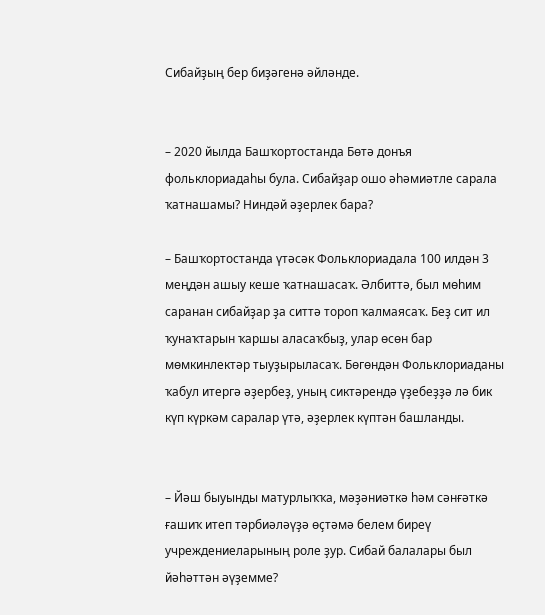Сибайҙың бер биҙәгенә әйләнде.


– 2020 йылда Башҡортостанда Бөтә донъя фольклориадаһы була. Сибайҙар ошо әһәмиәтле сарала ҡатнашамы? Ниндәй әҙерлек бара?

– Башҡортостанда үтәсәк Фольклориадала 100 илдән 3 меңдән ашыу кеше ҡатнашасаҡ. Әлбиттә, был мөһим саранан сибайҙар ҙа ситтә тороп ҡалмаясаҡ. Беҙ сит ил ҡунаҡтарын ҡаршы аласаҡбыҙ, улар өсөн бар мөмкинлектәр тыуҙырыласаҡ. Бөгөндән Фольклориаданы ҡабул итергә әҙербеҙ, уның сиктәрендә үҙебеҙҙә лә бик күп күркәм саралар үтә, әҙерлек күптән башланды.


– Йәш быуынды матурлыҡҡа, мәҙәниәткә һәм сәнғәткә ғашиҡ итеп тәрбиәләүҙә өҫтәмә белем биреү учреждениеларының роле ҙур. Сибай балалары был йәһәттән әүҙемме?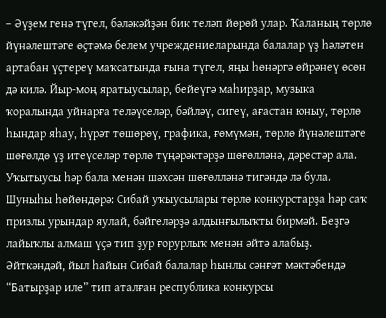– Әүҙем генә түгел, бәләкәйҙән бик теләп йөрөй улар. Ҡаланың төрлө йүнәлештәге өҫтәмә белем учреждениеларында балалар үҙ һәләтен артабан үҫтереү маҡсатында ғына түгел, яңы һөнәргә өйрәнеү өсөн дә килә. Йыр-моң яратыусылар, бейеүгә маһирҙар, музыка ҡоралында уйнарға теләүселәр, бәйләү, сигеү, ағастан юныу, төрлө һындар яһау, һүрәт төшөрөү, графика, ғөмүмән, төрлө йүнәлештәге шөғөлдө үҙ итеүселәр төрлө түңәрәктәрҙә шөғөлләнә, дәрестәр ала. Уҡытыусы һәр бала менән шәхсән шөғөлләнә тигәндә лә була. Шуныһы һөйөндөрә: Сибай уҡыусылары төрлө конкурстарҙа һәр саҡ призлы урындар яулай, бәйгеләрҙә алдынғылыҡты бирмәй. Беҙгә лайыҡлы алмаш үҫә тип ҙур ғорурлыҡ менән әйтә алабыҙ.
Әйткәндәй, йыл һайын Сибай балалар һынлы сәнғәт мәктәбендә “Батырҙар иле” тип аталған республика конкурсы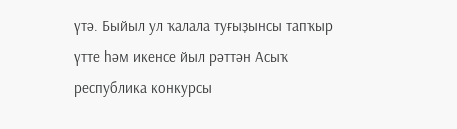үтә. Быйыл ул ҡалала туғыҙынсы тапҡыр үтте һәм икенсе йыл рәттән Асыҡ республика конкурсы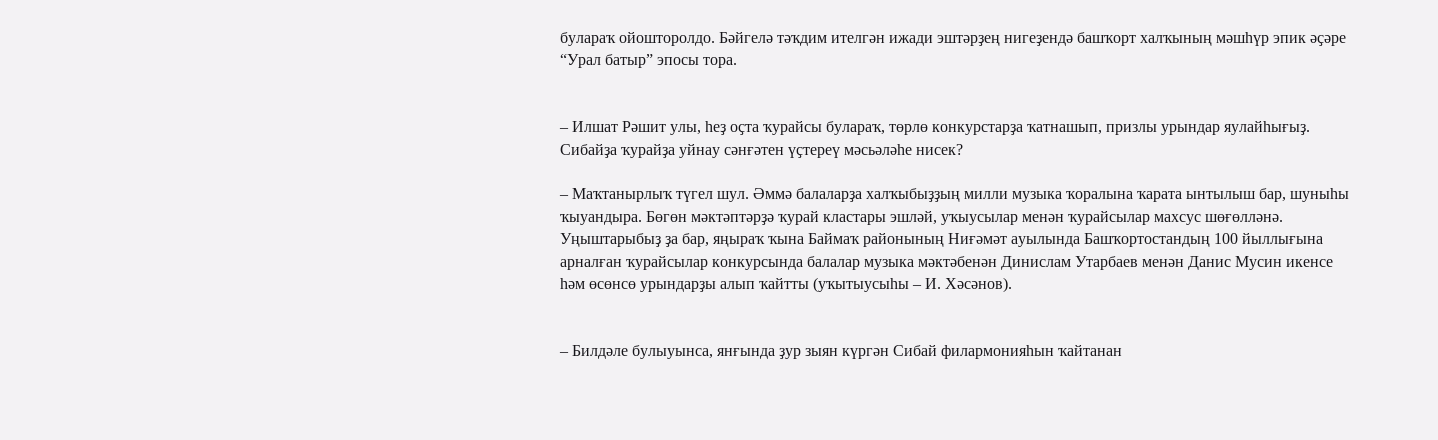булараҡ ойошторолдо. Бәйгелә тәҡдим ителгән ижади эштәрҙең нигеҙендә башҡорт халҡының мәшһүр эпик әҫәре “Урал батыр” эпосы тора.


– Илшат Рәшит улы, һеҙ оҫта ҡурайсы булараҡ, төрлө конкурстарҙа ҡатнашып, призлы урындар яулайһығыҙ. Сибайҙа ҡурайҙа уйнау сәнғәтен үҫтереү мәсьәләһе нисек?

– Маҡтанырлыҡ түгел шул. Әммә балаларҙа халҡыбыҙҙың милли музыка ҡоралына ҡарата ынтылыш бар, шуныһы ҡыуандыра. Бөгөн мәктәптәрҙә ҡурай кластары эшләй, уҡыусылар менән ҡурайсылар махсус шөғөлләнә. Уңыштарыбыҙ ҙа бар, яңыраҡ ҡына Баймаҡ районының Ниғәмәт ауылында Башҡортостандың 100 йыллығына арналған ҡурайсылар конкурсында балалар музыка мәктәбенән Динислам Утарбаев менән Данис Мусин икенсе һәм өсөнсө урындарҙы алып ҡайтты (уҡытыусыһы – И. Хәсәнов).


– Билдәле булыуынса, янғында ҙур зыян күргән Сибай филармонияһын ҡайтанан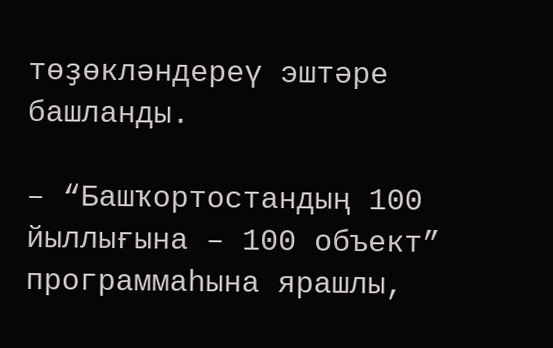төҙөкләндереү эштәре башланды.

– “Башҡортостандың 100 йыллығына – 100 объект” программаһына ярашлы,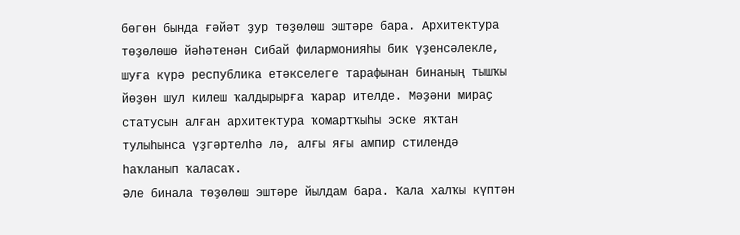бөгөн бында ғәйәт ҙур төҙөлөш эштәре бара. Архитектура төҙөлөшө йәһәтенән Сибай филармонияһы бик үҙенсәлекле, шуға күрә республика етәкселеге тарафынан бинаның тышҡы йөҙөн шул килеш ҡалдырырға ҡарар ителде. Мәҙәни мираҫ статусын алған архитектура ҡомартҡыһы эске яҡтан тулыһынса үҙгәртелһә лә, алғы яғы ампир стилендә һаҡланып ҡаласаҡ.
Әле бинала төҙөлөш эштәре йылдам бара. Ҡала халҡы күптән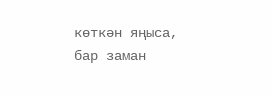көткән яңыса, бар заман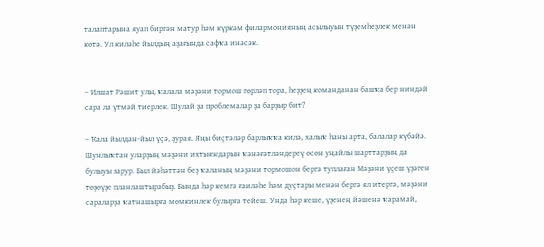талаптарына яуап биргән матур һәм күркәм филармонияның асылыуын түҙемһеҙлек менән көтә. Ул киләһе йылдың аҙағында сафҡа инәсәк.


– Илшат Рәшит улы, ҡалала мәҙәни тормош гөрләп тора, һеҙҙең команданан башҡа бер ниндәй сара ла үтмәй тиерлек. Шулай ҙа проблемалар ҙа барҙыр бит?

– Ҡала йылдан-йыл үҫә, ҙурая. Яңы биҫтәләр барлыҡҡа килә, халыҡ һаны арта, балалар күбәйә. Шунлыҡтан уларҙың мәҙәни ихтыяждарын ҡәнәғәтләндереү өсөн уңайлы шарттарҙың да булыуы зарур. Был йәһәттән беҙ ҡаланың мәҙәни тормошон бергә туплаған Мәҙәни үҫеш үҙәген төҙөүҙе планлаштырабыҙ. Бында һәр кемгә ғаиләһе һәм дуҫтары менән бергә ял итергә, мәҙәни сараларҙа ҡатнашырға мөмкинлек булырға тейеш. Унда һәр кеше, үҙенең йәшенә ҡарамай,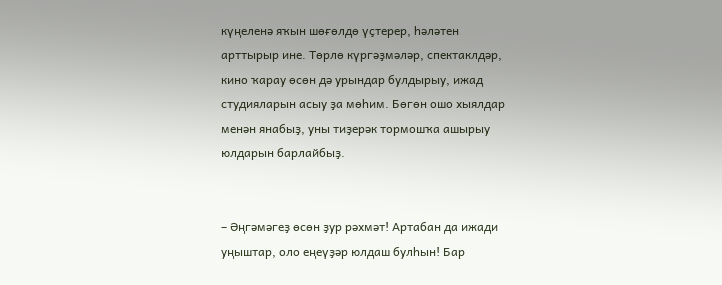күңеленә яҡын шөғөлдө үҫтерер, һәләтен арттырыр ине. Төрлө күргәҙмәләр, спектаклдәр, кино ҡарау өсөн дә урындар булдырыу, ижад студияларын асыу ҙа мөһим. Бөгөн ошо хыялдар менән янабыҙ, уны тиҙерәк тормошҡа ашырыу юлдарын барлайбыҙ.


– Әңгәмәгеҙ өсөн ҙур рәхмәт! Артабан да ижади уңыштар, оло еңеүҙәр юлдаш булһын! Бар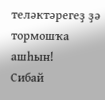теләктәрегеҙ ҙә тормошҡа ашһын!
Сибай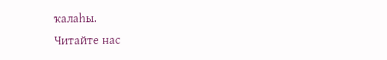ҡалаһы.
Читайте нас